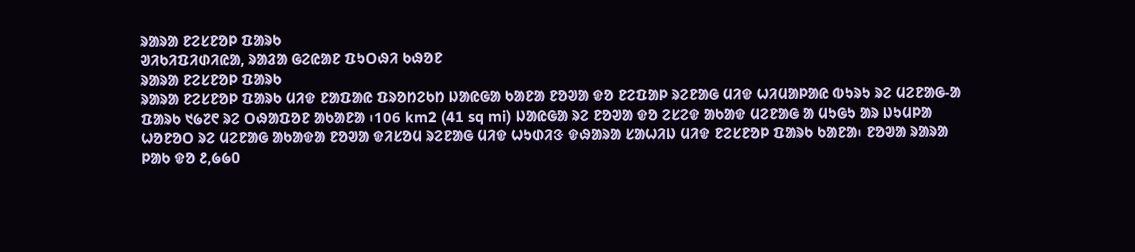ᱨᱟᱨᱟ ᱱᱮᱥᱱᱚᱞ ᱯᱟᱨᱠ
ᱣᱤᱠᱤᱯᱤᱰᱤᱭᱟ, ᱨᱟᱲᱟ ᱜᱮᱭᱟᱱ ᱯᱩᱛᱷᱤ ᱠᱷᱚᱱ
ᱨᱟᱨᱟ ᱱᱮᱥᱱᱚᱞ ᱯᱟᱨᱠ
ᱨᱟᱨᱟ ᱱᱮᱥᱱᱚᱞ ᱯᱟᱨᱠ ᱢᱤᱫ ᱱᱟᱯᱟᱭ ᱯᱨᱚᱴᱮᱠᱴ ᱡᱟᱭᱜᱟ ᱠᱟᱱᱟ ᱱᱚᱣᱟ ᱫᱚ ᱱᱮᱯᱟᱞ ᱨᱮᱱᱟᱜ ᱢᱤᱫ ᱦᱤᱢᱟᱞᱟᱭ ᱵᱩᱨᱩ ᱨᱮ ᱢᱮᱱᱟᱜ-ᱟ ᱯᱟᱨᱠ ᱑᱙᱗᱖ ᱨᱮ ᱛᱷᱟᱯᱚᱱ ᱟᱠᱟᱱᱟ ᱾106 km2 (41 sq mi) ᱡᱟᱭᱜᱟ ᱨᱮ ᱱᱚᱣᱟ ᱫᱚ ᱮᱥᱮᱫ ᱟᱠᱟᱫ ᱢᱮᱱᱟᱜ ᱟ ᱢᱩᱜᱩ ᱟᱨ ᱡᱩᱢᱞᱟ ᱦᱚᱱᱚᱛ ᱨᱮ ᱢᱮᱱᱟᱜ ᱟᱠᱟᱫᱟ ᱱᱚᱣᱟ ᱫᱤᱥᱚᱢ ᱨᱮᱱᱟᱜ ᱢᱤᱫ ᱦᱩᱰᱤᱝ ᱫᱷᱟᱨᱟ ᱥᱟᱦᱤᱡ ᱢᱤᱫ ᱱᱮᱥᱱᱚᱞ ᱯᱟᱨᱠ ᱠᱟᱱᱟ᱾ ᱱᱚᱣᱟ ᱨᱟᱨᱟ ᱞᱟᱠ ᱫᱚ ᱒,᱙᱙᱐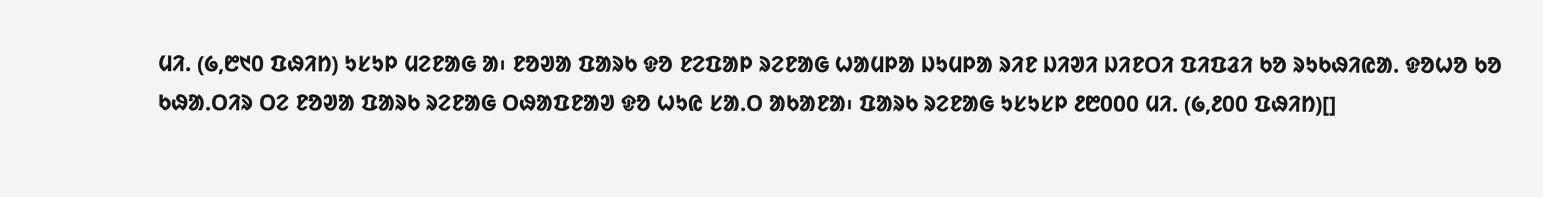ᱢᱤ. (᱙,᱘᱑᱐ ᱯᱷᱤᱴ) ᱩᱥᱩᱞ ᱢᱮᱱᱟᱜ ᱟ᱾ ᱱᱚᱣᱟ ᱯᱟᱨᱠ ᱫᱚ ᱱᱮᱯᱟᱞ ᱨᱮᱱᱟᱜ ᱦᱟᱢᱞᱟ ᱡᱩᱢᱞᱟ ᱨᱤᱱ ᱡᱤᱣᱤ ᱡᱤᱱᱛᱤ ᱯᱤᱯᱲᱤ ᱠᱚ ᱨᱩᱠᱷᱤᱭᱟ. ᱫᱚᱦᱚ ᱠᱚ ᱠᱷᱟᱹᱛᱤᱨ ᱛᱮ ᱱᱚᱣᱟ ᱯᱟᱨᱠ ᱨᱮᱱᱟᱜ ᱛᱷᱟᱯᱱᱟᱣ ᱫᱚ ᱦᱩᱭ ᱥᱟᱹᱛ ᱟᱠᱟᱱᱟ᱾ ᱯᱟᱨᱠ ᱨᱮᱱᱟᱜ ᱩᱥᱩᱥᱞ ᱒᱘᱐᱐᱐ ᱢᱤᱹ (᱙,᱒᱐᱐ ᱯᱷᱤᱴ)[]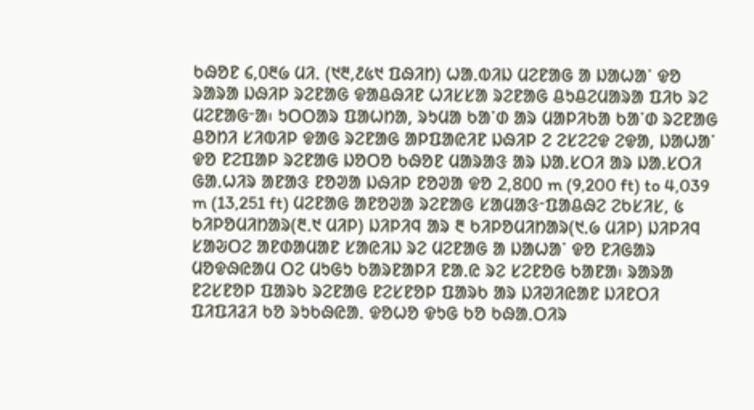ᱠᱷᱚᱱ ᱔,᱐᱓᱙ ᱢᱤᱹ (᱑᱓,᱒᱕᱑ ᱯᱷᱤᱴ) ᱦᱟᱹᱵᱤᱡ ᱢᱮᱱᱟᱜ ᱟ ᱡᱟᱦᱟᱸ ᱫᱚ ᱨᱟᱨᱟ ᱡᱷᱤᱞ ᱨᱮᱱᱟᱜ ᱫᱟᱪᱷᱤᱱ ᱦᱤᱥᱥᱟ ᱨᱮᱱᱟᱜ ᱪᱩᱪᱮᱢᱟᱨᱟ ᱯᱤᱠ ᱨᱮ ᱢᱮᱱᱟᱜᱼᱟ᱾ ᱩᱛᱛᱟᱨ ᱯᱟᱦᱴᱟ, ᱨᱩᱢᱟ ᱠᱟᱸᱰ ᱟᱨ ᱢᱟᱞᱤᱠᱟ ᱠᱟᱸᱰ ᱨᱮᱱᱟᱜ ᱪᱚᱴᱤ ᱥᱤᱵᱤᱞ ᱫᱟᱜ ᱨᱮᱱᱟᱜ ᱟᱞᱯᱟᱭᱤᱱ ᱡᱷᱤᱞ ᱮ ᱮᱥᱮᱮᱫ ᱮᱫᱟ, ᱡᱟᱦᱟᱸ ᱫᱚ ᱱᱮᱯᱟᱞ ᱨᱮᱱᱟᱜ ᱡᱚᱛᱚ ᱠᱷᱚᱱ ᱢᱟᱨᱟᱝ ᱟᱨ ᱡᱟᱹᱥᱛᱤ ᱟᱨ ᱡᱟᱹᱥᱛᱤ ᱜᱟᱹᱦᱤᱨ ᱟᱱᱟᱝ ᱱᱚᱣᱟ ᱡᱷᱤᱞ ᱱᱚᱣᱟ ᱫᱚ 2,800 m (9,200 ft) to 4,039 m (13,251 ft) ᱢᱮᱱᱟᱜ ᱟᱱᱚᱣᱟ ᱨᱮᱱᱟᱜ ᱥᱟᱢᱟᱝᱼᱯᱟᱪᱷᱮ ᱮᱠᱥᱤᱥ, ᱕ ᱠᱤᱞᱚᱢᱤᱴᱟᱨ(᱓ᱹ᱑ ᱢᱤᱞ) ᱡᱤᱞᱤᱧ ᱟᱨ ᱓ ᱠᱤᱞᱚᱢᱤᱴᱟᱨ(᱑ᱹ᱙ ᱢᱤᱞ) ᱡᱤᱞᱤᱧ ᱥᱟᱶᱛᱮ ᱟᱱᱰᱟᱢᱟᱱ ᱥᱟᱭᱤᱡ ᱨᱮ ᱢᱮᱱᱟᱜ ᱟ ᱡᱟᱦᱟᱸ ᱫᱚ ᱱᱤᱜᱟᱨ ᱢᱚᱫᱷᱭᱟᱢ ᱛᱮ ᱢᱩᱜᱩ ᱠᱟᱨᱱᱟᱞᱤ ᱱᱟᱹᱭ ᱨᱮ ᱥᱮᱱᱚᱜ ᱠᱟᱱᱟ᱾ ᱨᱟᱨᱟ ᱱᱮᱥᱱᱚᱞ ᱯᱟᱨᱠ ᱨᱮᱱᱟᱜ ᱱᱮᱥᱱᱚᱞ ᱯᱟᱨᱠ ᱟᱨ ᱡᱤᱣᱤᱭᱟᱱ ᱡᱤᱱᱛᱤ ᱯᱤᱯᱤᱲᱤ ᱠᱚ ᱨᱩᱠᱷᱭᱟᱹ ᱫᱚᱦᱚ ᱫᱩᱜ ᱠᱚ ᱠᱷᱟᱹᱛᱤᱨ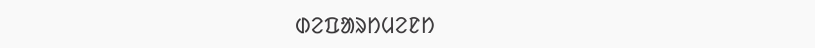ᱰᱮᱯᱟᱨᱴᱢᱮᱱᱴ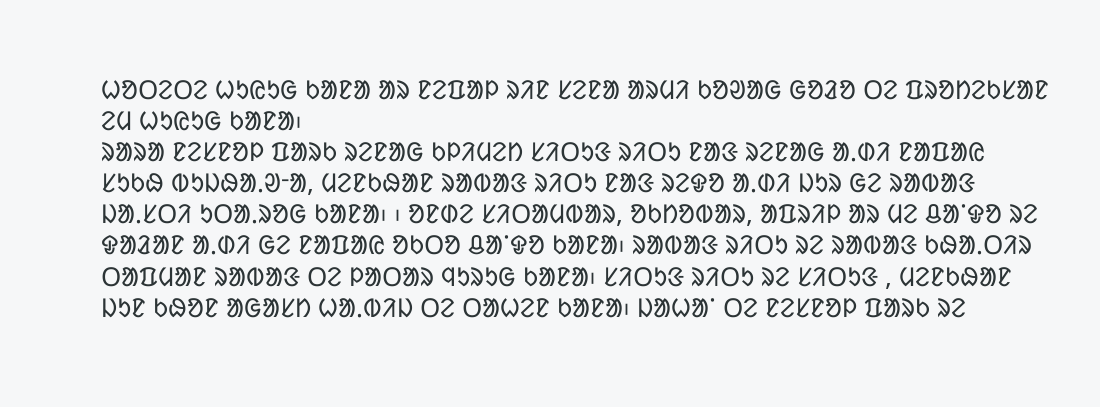ᱦᱚᱛᱮᱛᱮ ᱦᱩᱭᱩᱜ ᱠᱟᱱᱟ ᱟᱨ ᱱᱮᱯᱟᱞ ᱨᱤᱱ ᱥᱮᱱᱟ ᱟᱨᱢᱤ ᱠᱚᱣᱟᱜ ᱜᱚᱲᱚ ᱛᱮ ᱯᱨᱚᱴᱮᱠᱥᱟᱱ ᱮᱢ ᱦᱩᱭᱩᱜ ᱠᱟᱱᱟ᱾
ᱨᱟᱨᱟ ᱱᱮᱥᱱᱚᱞ ᱯᱟᱨᱠ ᱨᱮᱱᱟᱜ ᱠᱞᱤᱢᱮᱴ ᱥᱤᱛᱩᱝ ᱨᱤᱛᱩ ᱱᱟᱝ ᱨᱮᱱᱟᱜ ᱟᱹᱰᱤ ᱱᱟᱯᱟᱭ ᱥᱩᱠᱷ ᱵᱩᱡᱷᱟᱹᱣᱼᱟ, ᱢᱮᱱᱠᱷᱟᱱ ᱨᱟᱵᱟᱝ ᱨᱤᱛᱩ ᱱᱟᱝ ᱨᱮᱫᱚ ᱟᱹᱰᱤ ᱡᱩᱨ ᱜᱮ ᱨᱟᱵᱟᱝ ᱡᱟᱹᱥᱛᱤ ᱩᱛᱟᱹᱨᱚᱜ ᱠᱟᱱᱟ᱾ ᱾ ᱚᱱᱰᱮ ᱥᱤᱛᱟᱢᱵᱟᱨ, ᱚᱠᱴᱚᱵᱟᱨ, ᱟᱯᱨᱤᱞ ᱟᱨ ᱢᱮ ᱪᱟᱸᱫᱚ ᱨᱮ ᱫᱟᱲᱟᱱ ᱟᱹᱰᱤ ᱜᱮ ᱱᱟᱯᱟᱭ ᱚᱠᱛᱚ ᱪᱟᱸᱫᱚ ᱠᱟᱱᱟ᱾ ᱨᱟᱵᱟᱝ ᱨᱤᱛᱩ ᱨᱮ ᱨᱟᱵᱟᱝ ᱠᱷᱟᱹᱛᱤᱨ ᱛᱟᱯᱢᱟᱱ ᱨᱟᱵᱟᱝ ᱛᱮ ᱞᱟᱛᱟᱨ ᱧᱩᱨᱩᱜ ᱠᱟᱱᱟ᱾ ᱥᱤᱛᱩᱝ ᱨᱤᱛᱩ ᱨᱮ ᱥᱤᱛᱩᱝ , ᱢᱮᱱᱠᱷᱟᱱ ᱡᱩᱱ ᱠᱷᱚᱱ ᱟᱜᱟᱥᱴ ᱦᱟᱹᱵᱤᱡ ᱛᱮ ᱛᱟᱦᱮᱱ ᱠᱟᱱᱟ᱾ ᱡᱟᱦᱟᱸ ᱛᱮ ᱱᱮᱥᱱᱚᱞ ᱯᱟᱨᱠ ᱨᱮ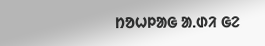ᱴᱚᱦᱞᱟᱜ ᱟᱹᱰᱤ ᱜᱮ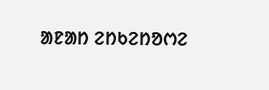ᱟᱱᱟᱴ ᱮᱴᱠᱮᱴᱚᱬᱮ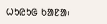ᱦᱩᱭᱩᱜ ᱠᱟᱱᱟ᱾